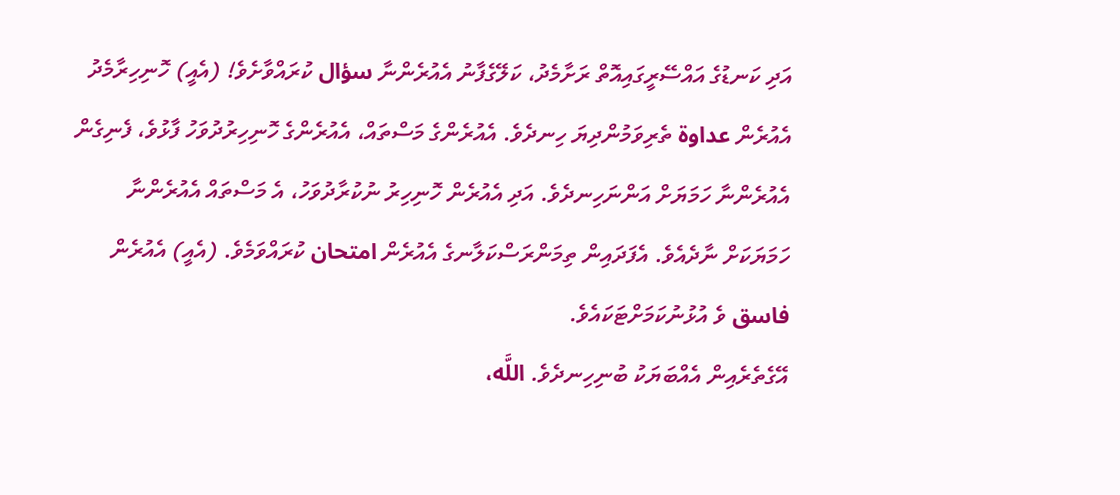އަދި ކަނޑުގެ އައްސޭރީގައިއޮތް ރަށާމެދު، ކަލޭގެފާނު އެއުރެންނާ سؤال ކުރައްވާށެވެ! (އެއީ) ހޮނިހިރާމެދު އެއުރެން عداوة ތެރިވަމުންދިޔަ ހިނދެވެ. އެއުރެންގެ މަސްތައް، އެއުރެންގެ ހޮނިހިރުދުވަހު ފާޅުވެ، ފެނިގެން އެއުރެންނާ ހަމަޔަށް އަންނަހިނދެވެ. އަދި އެއުރެން ހޮނިހިރު ނުކުރާދުވަހު، އެ މަސްތައް އެއުރެންނާ ހަމަޔަކަށް ނާދެއެވެ. އެފަދައިން ތިމަންރަސްކަލާނގެ އެއުރެން امتحان ކުރައްވަމެވެ. (އެއީ) އެއުރެން فاسق ވެ އުޅުނުކަމަށްޓަކައެވެ.
އޭގެތެރެއިން އެއްބަޔަކު ބުނިހިނދެވެ. اللَّه،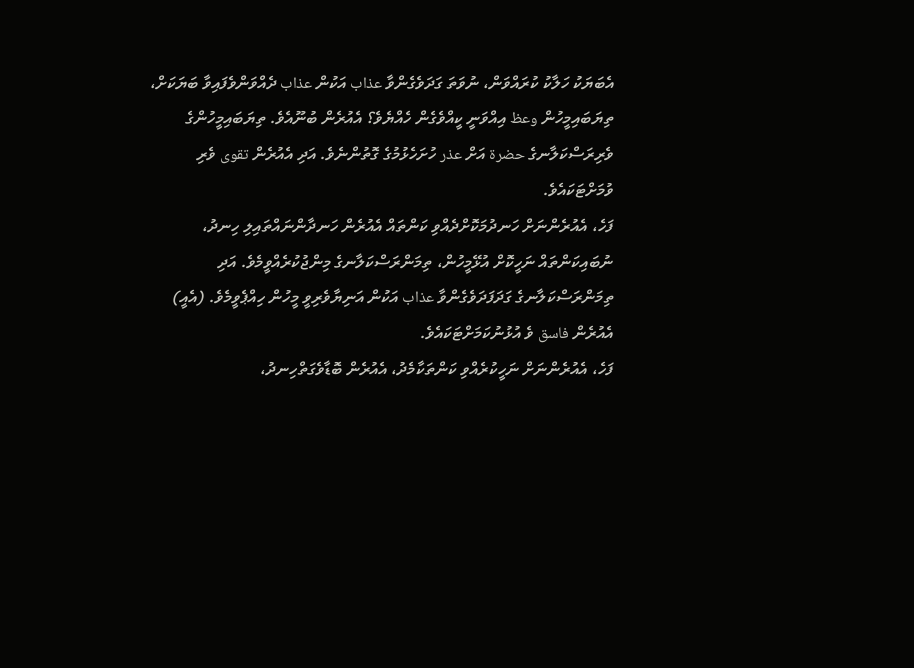އެބަޔަކު ހަލާކު ކުރައްވަން، ނުވަތަ ގަދަވެގެންވާ عذاب އަކުން عذاب ދެއްވަންވެފައިވާ ބަޔަކަށް، ތިޔަބައިމީހުން وعظ އިއްވަނީ ކީއްވެގެން ހެއްޔެވެ؟ އެއުރެން ބުނޫއެވެ. ތިޔަބައިމީހުންގެ ވެރިރަސްކަލާނގެ حضرة އަށް عذر ހުށަހެޅުމުގެ ގޮތުންނެވެ. އަދި އެއުރެން تقوى ވެރި ވުމަށްޓަކައެވެ.
ފަހެ، އެއުރެންނަށް ހަނދުމަކޮށްދެއްވި ކަންތައް އެއުރެން ހަނދާންނައްތައިލި ހިނދު، ނުބައިކަންތައް ނަހީކޮށް އުޅޭމީހުން، ތިމަންރަސްކަލާނގެ މިންޖުކުރެއްވީމެވެ. އަދި ތިމަންރަސްކަލާނގެ ގަދަފަދަވެގެންވާ عذاب އަކުން އަނިޔާވެރިވީ މީހުން ހިއްޕެވީމެވެ. (އެއީ) އެއުރެން فاسق ވެ އުޅުނުކަމަށްޓަކައެވެ.
ފަހެ، އެއުރެންނަށް ނަހީކުރެއްވި ކަންތަކާމެދު، އެއުރެން ބޮޑާވެގަތްހިނދު،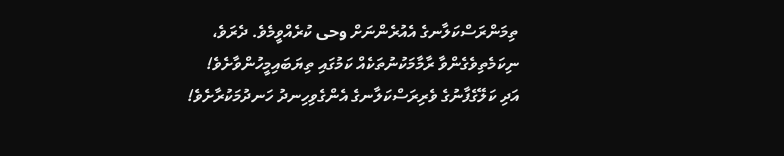ތިމަންރަސްކަލާނގެ އެއުރެންނަށް وحى ކުރެއްވީމެވެ. ދެރަވެ، ނިކަމެތިވެގެންވާ ރާމާމަކުނުތަކެއް ކަމުގައި ތިޔަބައިމީހުންވާށެވެ!
އަދި ކަލޭގެފާނުގެ ވެރިރަސްކަލާނގެ އެންގެވިހިނދު ހަނދުމަކުރާށެވެ!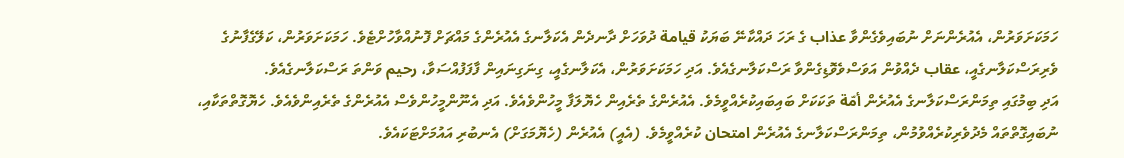ހަމަކަށަވަރުން، އެއުރެންނަށް ނުބައިވެގެންވާ عذاب ގެ ރަހަ ދައްކާނޭ ބަޔަކު قيامة ދުވަހަށް ދާނދެން އެކަލާނގެ އެއުރެންގެ މައްޗަށް ފޮނުއްވާހުށްޓެވެ. ހަމަކަށަވަރުން، ކަލޭގެފާނުގެ ވެރިރަސްކަލާނގެއީ، عقاب ދެއްވުން އަވަސްވެވޮޑިގެންވާ ރަސްކަލާނގެއެވެ. އަދި ހަމަކަށަވަރުން، އެކަލާނގެއީ، ގިނަގިނައިން ފާފަފުއްސަވާ، رحيم ވަންތަ ރަސްކަލާނގެއެވެ.
އަދި ބިމުގައި ތިމަންރަސްކަލާނގެ އެއުރެން أمّة ތަކަކަށް ބައިބައިކުރެއްވީމެވެ. އެއުރެންގެ ތެރެއިން ހެޔޮލަފާ މީހުންވެއެވެ. އަދި އެނޫންމީހުންވެސް އެއުރެންގެ ތެރެއިންވެއެވެ. ހެޔޮގޮތްތަކާއި، ނުބައިގޮތްތައް މެދުވެރިކުރެއްވުމުން، ތިމަންރަސްކަލާނގެ އެއުރެން امتحان ކުރެއްވީމެވެ. (އެއީ) އެއުރެން (ހެޔޮމަގަށް) އެނބުރި އައުމަށްޓަކައެވެ.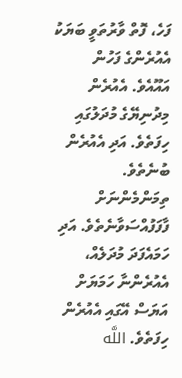ފަހެ، ފޮތް ވާރުތަވީ ބަޔަކު އެއުރެންގެ ފަހުން އައޫއެވެ. އެއުރެން މިދުނިޔޭގެ މުދަލުގައި ހިފަތެވެ. އަދި އެއުރެން ބުނެތެވެ. ތިމަންމެންނަށް ފާފަފުއްސަވާނެތެވެ. އަދި ހަމައެފަދަ މުދަލެއް، އެއުރެންނާ ހަމަޔަށް އަޔަސް އޭގައި އެއުރެން ހިފަތެވެ. اللَّه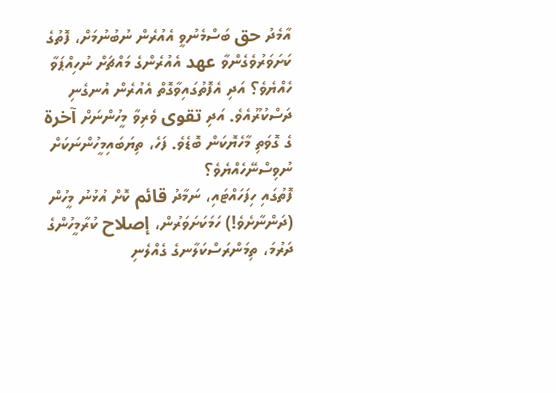އާމެދު حق ބަސްމެނުވީ އެއުރެން ނުބުނުމަށް، ފޮތުގެ ކަށަވަރުވެގެންވާ عهد އެއުރެންގެ މައްޗަށް ނުހިއްޕަވާ ހެއްޔެވެ؟ އަދި އެފޮތުގައިވާގޮތް އެއުރެން އުނގެނި ދަސްކުރޫއެވެ. އަދި تقوى ވެރިވާ މީހުންނަށް آخرة ގެ ގޮވަތި މާހެޔޮކަން ބޮޑެވެ. ފަހެ، ތިޔަބައިމީހުންނަކަށް ނުވިސްނޭހެއްޔެވެ؟
ފޮތުގައި ހިފަހައްޓައި، ނަމާދު قائم ކޮށް އުޅުނު މީހުން (ދަންނާށެވެ!) ހަމަކަށަވަރުން، إصلاح ކުރާމީހުންގެ ދަރުމަ، ތިމަންރަސްކަލާނގެ ގެއްލެނި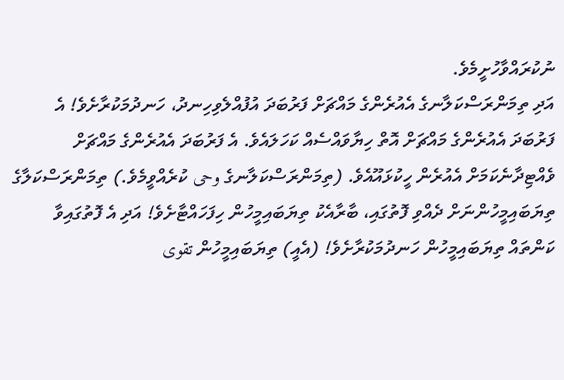ނުކުރައްވާހުށީމެވެ.
އަދި ތިމަންރަސްކަލާނގެ އެއުރެންގެ މައްޗަށް ފަރުބަދަ އުފުއްލެވިހިނދު، ހަނދުމަކުރާށެވެ! އެ ފަރުބަދަ އެއުރެންގެ މައްޗަށް އޮތް ހިޔާވައްސެއް ކަހަލައެވެ. އެ ފަރުބަދަ އެއުރެންގެ މައްޗަށް ވެއްޓިދާނެކަމަށް އެއުރެން ހީކުޅައޫއެވެ. (ތިމަންރަސްކަލާނގެ وحى ކުރެއްވީމެވެ.) ތިމަންރަސްކަލާގެ ތިޔަބައިމީހުންނަށް ދެއްވި ފޮތުގައި، ބާރާއެކު ތިޔަބައިމީހުން ހިފަހައްޓާށެވެ! އަދި އެ ފޮތުގައިވާ ކަންތައް ތިޔަބައިމީހުން ހަނދުމަކުރާށެވެ! (އެއީ) ތިޔަބައިމީހުން تقوى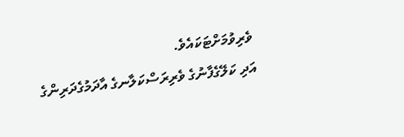ވެރިވުމަށްޓަކައެވެ.
އަދި ކަލޭގެފާނުގެ ވެރިރަސްކަލާނގެ އާދަމުގެދަރިންގެ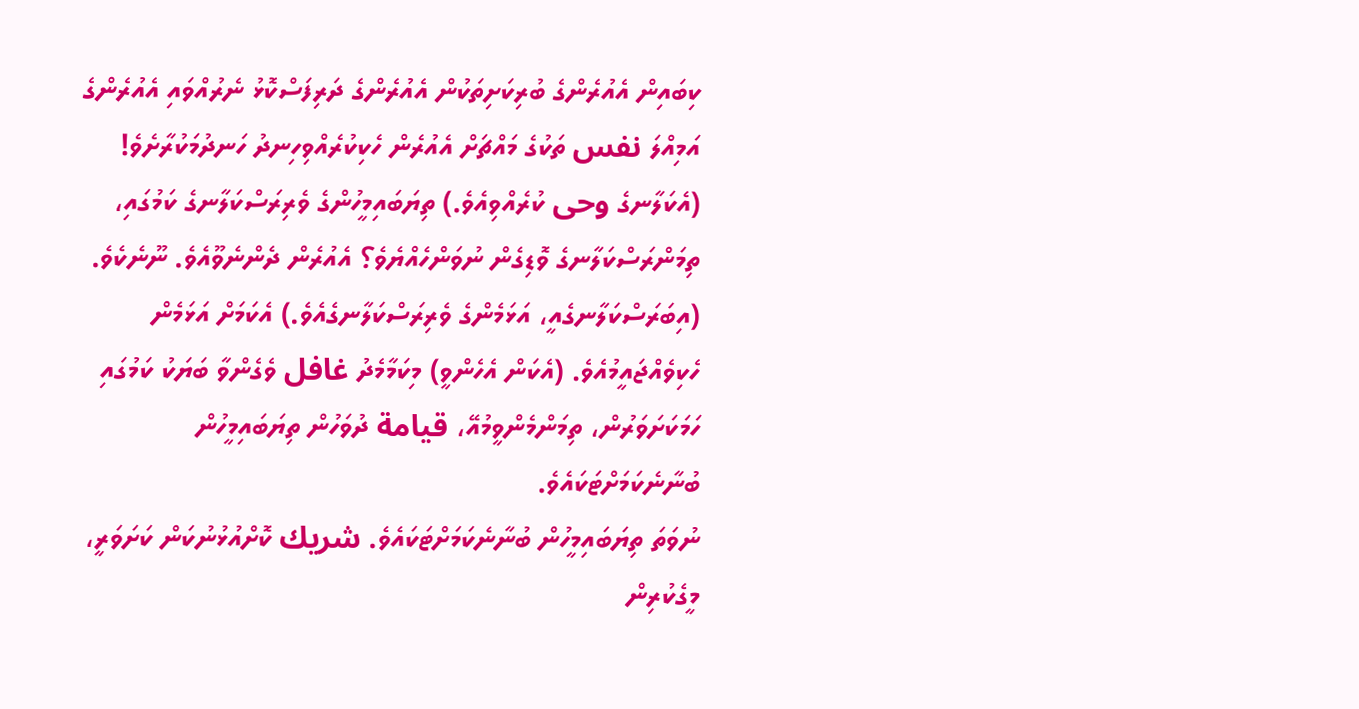ކިބައިން އެއުރެންގެ ބުރިކަށިތަކުން އެއުރެންގެ ދަރިފަސްކޮޅު ނެރުއްވައި އެއުރެންގެ އަމިއްލަ نفس ތަކުގެ މައްޗަށް އެއުރެން ހެކިކުރެއްވިހިނދު ހަނދުމަކުރާށެވެ! (އެކަލާނގެ وحى ކުރެއްވިއެވެ.) ތިޔަބައިމީހުންގެ ވެރިރަސްކަލާނގެ ކަމުގައި، ތިމަންރަސްކަލާނގެ ވޮޑިގެން ނުވަންހެއްޔެވެ؟ އެއުރެން ދެންނެވޫއެވެ. ނޫނެކެވެ. (އިބަރަސްކަލާނގެއީ، އަޅަމެންގެ ވެރިރަސްކަލާނގެއެވެ.) އެކަމަށް އަޅަމެން ހެކިވެއްޖައީމުއެވެ. (އެކަން އެހެންވީ) މިކަމާމެދު غافل ވެގެންވާ ބަޔަކު ކަމުގައި ހަމަކަށަވަރުން، ތިމަންމެންވީމުއޭ، قيامة ދުވަހުން ތިޔަބައިމީހުން ބުނާނެކަމަށްޓަކައެވެ.
ނުވަތަ ތިޔަބައިމީހުން ބުނާނެކަމަށްޓަކައެވެ. شريك ކޮށްއުޅުނުކަން ކަށަވަރީ، މީގެކުރިން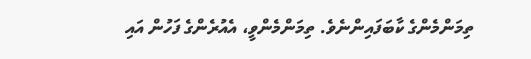ތިމަންމެންގެ ކާބަފައިންނެވެ. ތިމަންމެންވީ، އެއުރެންގެ ފަހުން އައި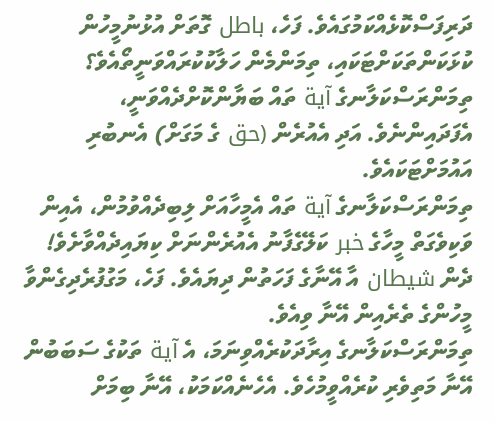ދަރިފަސްކޮޅެއްކަމުގައެވެ. ފަހެ، باطل ގޮތަށް އުޅުނުމީހުން ކުޅަކަންތަކަށްޓަކައި، ތިމަންމެން ހަލާކުކުރައްވަނީތޯއެވެ؟
ތިމަންރަސްކަލާނގެ آية ތައް ބަޔާންކޮށްދެއްވަނީ، އެފަދައިންނެވެ. އަދި އެއުރެން (حق ގެ މަގަށް) އެނބުރި އައުމަށްޓަކައެވެ.
ތިމަންރަސްކަލާނގެ آية ތައް އެމީހާއަށް ލިބިދެއްވުމުން، އެއިން ވަކިވެގަތް މީހާގެ خبر ކަލޭގެފާނު އެއުރެންނަށް ކިޔައިދެއްވާށެވެ! ދެން شيطان އާ އޭނާގެ ފަހަތުން ދިޔައެވެ. ފަހެ، މަގުފުރެދިގެންވާ މީހުންގެ ތެރެއިން އޭނާ ވިއެވެ.
ތިމަންރަސްކަލާނގެ އިރާދަކުރެއްވިނަމަ، އެ آية ތަކުގެ ސަބަބުން އޭނާ މަތިވެރި ކުރެއްވީމުހެވެ. އެހެނެއްކަމަކު، އޭނާ ބިމަށް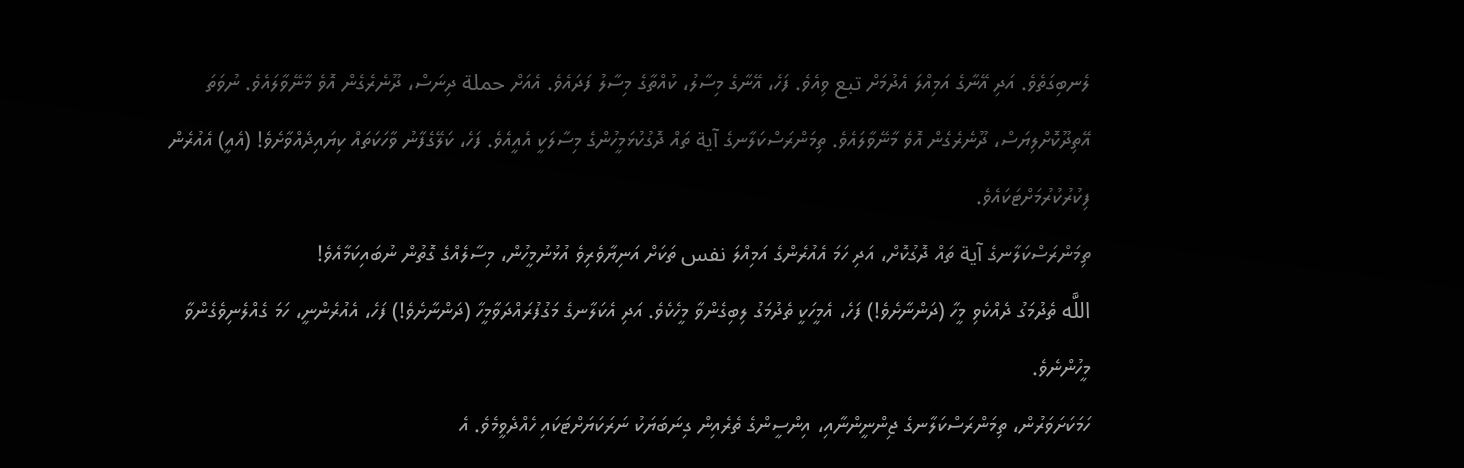ލެނބިގަތެވެ. އަދި އޭނާގެ އަމިއްލަ އެދުމަށް تبع ވިއެވެ. ފަހެ، އޭނާގެ މިސާލު، ކުއްތާގެ މިސާލު ފަދައެވެ. އެއަށް حملة ދިނަސް، ދޫނެރެގެން އޮވެ މާނޭވާލައެވެ. ނުވަތަ އޭތިދޫކޮށްލިޔަސް، ދޫނެރެގެން އޮވެ މާނޭވާލައެވެ. ތިމަންރަސްކަލާނގެ آية ތައް ދޮގުކުޅަމީހުންގެ މިސާލަކީ އެއީއެވެ. ފަހެ، ކަލޭގެފާނު ވާހަކަތައް ކިޔައިދެއްވާށެވެ! (އެއީ) އެއުރެން ފިކުރުކުރުމަށްޓަކައެވެ.
ތިމަންރަސްކަލާނގެ آية ތައް ދޮގުކޮށް، އަދި ހަމަ އެއުރެންގެ އަމިއްލަ نفس ތަކަށް އަނިޔާވެރިވެ އުޅުނުމީހުން، މިސާލެއްގެ ގޮތުން ނުބައިކަމާއެވެ!
اللَّه ތެދުމަގު ދެއްކެވި މީހާ (ދަންނާށެވެ!) ފަހެ، އެމީހަކީ ތެދުމަގު ލިބިގެންވާ މީހެކެވެ. އަދި އެކަލާނގެ މަގުފުރައްދަވާމީހާ (ދަންނާށެވެ!) ފަހެ، އެއުރެންނީ، ހަމަ ގެއްލެނިވެގެންވާ މީހުންނެވެ.
ހަމަކަށަވަރުން، ތިމަންރަސްކަލާނގެ ޖިންނީންނާއި، އިންސީންގެ ތެރެއިން ގިނަބަޔަކު ނަރަކަޔަށްޓަކައި ހެއްދެވީމެވެ. އެ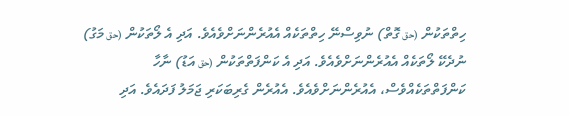ހިތްތަކުން (حق ގޮތް) ނުވިސްނޭ ހިތްތަކެއް އެއުރެންނަށްވެއެވެ. އަދި އެ ލޯތަކުން (حق މަގު) ނުދެކޭ ލޯތަކެއް އެއުރެންނަށްވެއެވެ. އަދި އެ ކަންފަތްތަކުން (حق އަޑު) ނާހާ ކަންފަތްތަކެއްވެސް، އެއުރެންނަށްވެއެވެ. އެއުރެން ގެރިބަކަރި ޖަމަލު ފަދައެވެ. އަދި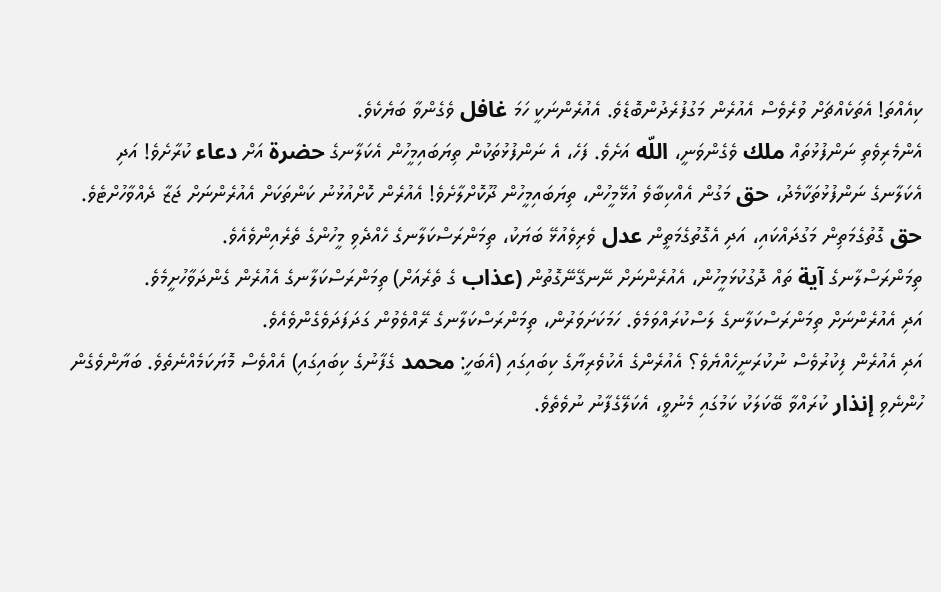ކިއެއްތަ! އެތަކެއްޗަށް ވުރެވެސް އެއުރެން މަގުފުރެދުންބޮޑެވެ. އެއުރެންނަކީ ހަމަ غافل ވެގެންވާ ބަޔެކެވެ.
އެންމެރިވެތި ނަންފުޅުތައް ملك ވެގެންވަނީ، اللّه އަށެވެ. ފަހެ، އެ ނަންފުޅުތަކުން ތިޔަބައިމީހުން އެކަލާނގެ حضرة އަށް دعاء ކުރާށެވެ! އަދި އެކަލާނގެ ނަންފުޅުތަކާމެދު، حق މަގުން އެއްކިބާވެ އުޅޭމީހުން، ތިޔަބައިމީހުން ދޫކޮށްލާށެވެ! އެއުރެން ކޮށްއުޅުނު ކަންތަކަށް އެއުރެންނަށް ޖަޒާ ދެއްވާހުށްޓެވެ.
حق ގޮތުގެމަތިން މަގުދައްކައި، އަދި އެގޮތުގެމަތީން عدل ވެރިވެއުޅޭ ބަޔަކު، ތިމަންރަސްކަލާނގެ ހެއްދެވި މީހުންގެ ތެރެއިންވެއެވެ.
ތިމަންރަސްލާނގެ آية ތައް ދޮގުކުޅަމީހުން، އެއުރެންނަށް ނޭނގޭނޭގޮތުން (عذاب ގެ ތެރެއަށް) ތިމަންރަސްކަލާނގެ އެއުރެން ގެންދަވާހުށީމެވެ.
އަދި އެއުރެންނަށް ތިމަންރަސްކަލާނގެ ލަސްކުރައްވަމެވެ. ހަމަކަށަވަރުން، ތިމަންރަސްކަލާނގެ ރޭއްވެވުން ގަދަފަދަވެގެންވެއެވެ.
އަދި އެއުރެން ފިކުރުވެސް ނުކުރަނީހެއްޔެވެ؟ އެއުރެންގެ އެކުވެރިޔާގެ ކިބައިގައި (އެބަހީ: محمد ގެފާނުގެ ކިބައިގައި) އެއްވެސް މޮޔަކަމެއްނެތެވެ. ބަޔާންވެގެން ހުންނެވި إنذار ކުރައްވާ ބޭކަލަކު ކަމުގައި މެނުވީ، އެކަލޭގެފާނު ނުވެތެވެ.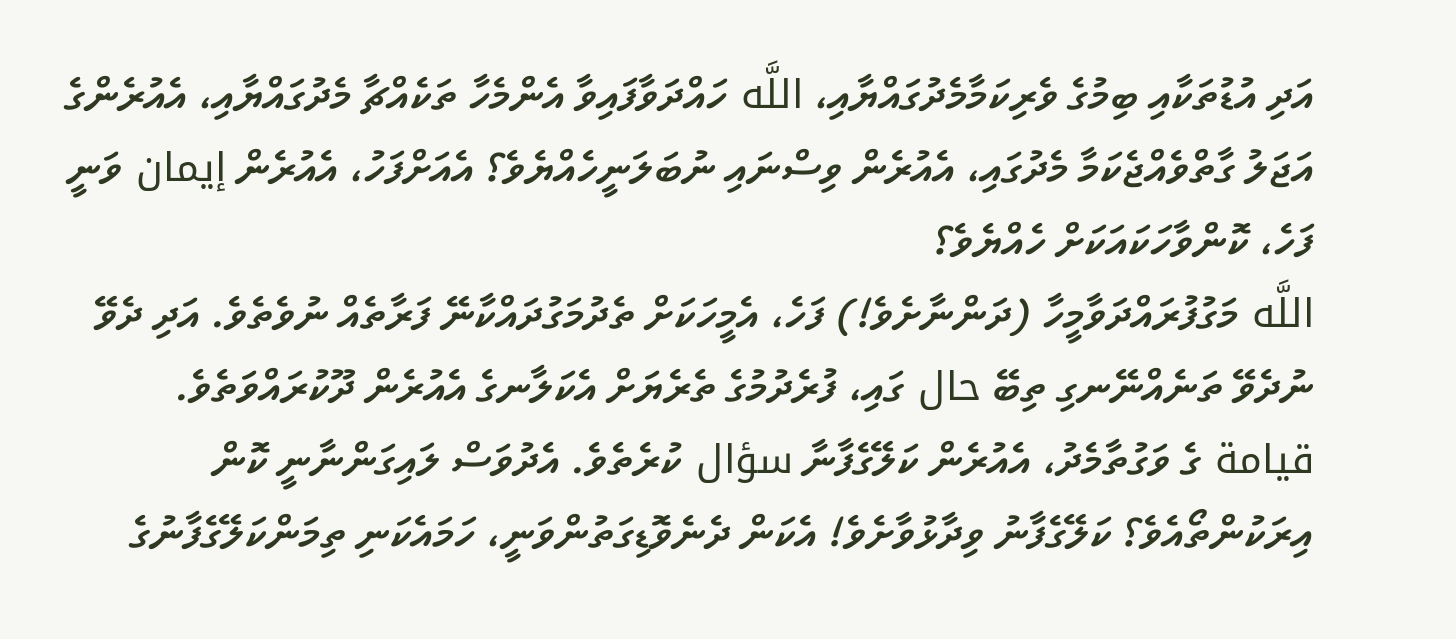އަދި އުޑުތަކާއި ބިމުގެ ވެރިކަމާމެދުގައްޔާއި، اللَّه ހައްދަވާފައިވާ އެންމެހާ ތަކެއްޗާ މެދުގައްޔާއި، އެއުރެންގެ އަޖަލު ގާތްވެއްޖެކަމާ މެދުގައި، އެއުރެން ވިސްނައި ނުބަލަނީހެއްޔެވެ؟ އެއަށްފަހު، އެއުރެން إيمان ވަނީ ފަހެ، ކޮންވާހަކައަކަށް ހެއްޔެވެ؟
اللَّه މަގުފުރައްދަވާމީހާ (ދަންނާށެވެ!) ފަހެ، އެމީހަކަށް ތެދުމަގުދައްކާނޭ ފަރާތެއް ނުވެތެވެ. އަދި ދެވޭ ނުދެވޭ ތަނެއްނޭނގި ތިބޭ حال ގައި، ފުރެދުމުގެ ތެރެޔަށް އެކަލާނގެ އެއުރެން ދޫކުރައްވަތެވެ.
قيامة ގެ ވަގުތާމެދު، އެއުރެން ކަލޭގެފާނާ سؤال ކުރެތެވެ. އެދުވަސް ލައިގަންނާނީ ކޮން އިރަކުންތޯއެވެ؟ ކަލޭގެފާނު ވިދާޅުވާށެވެ! އެކަން ދެނެވޮޑިގަތުންވަނީ، ހަމައެކަނި ތިމަންކަލޭގެފާނުގެ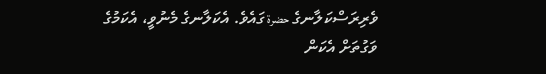ވެރިރަސްކަލާނގެ حضرة ގައެވެ. އެކަލާނގެ މެނުވީ، އެކަމުގެ ވަގުތަށް އެކަން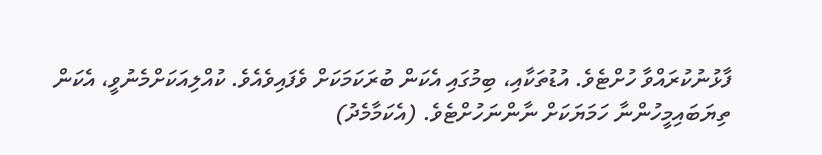ފާޅުނުކުރައްވާ ހުށްޓެވެ. އުޑުތަކާއި، ބިމުގައި އެކަން ބުރަކަމަކަށް ވެފައިވެއެވެ. ކުއްލިއަކަށްމެނުވީ، އެކަން ތިޔަބައިމީހުންނާ ހަމަޔަކަށް ނާންނަހުށްޓެވެ. (އެކަމާމެދު)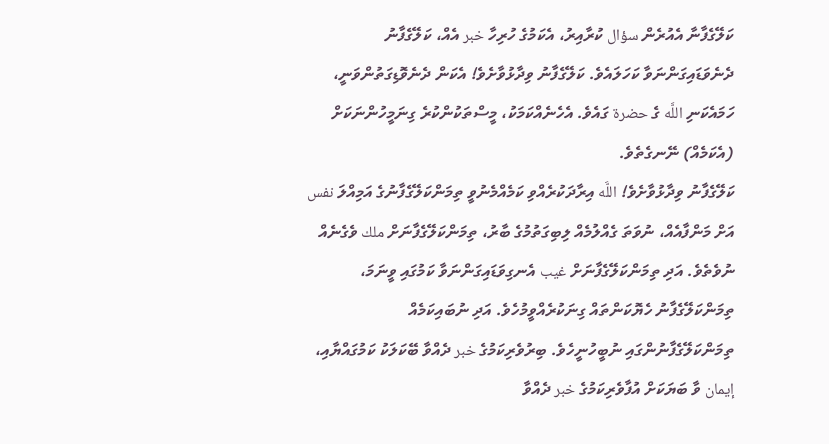ކަލޭގެފާނާ އެއުރެން سؤال ކުރާއިރު، އެކަމުގެ ހުރިހާ خبر އެއް، ކަލޭގެފާނު ދެނެވަޑައިގަންނަވާ ކަހަލައެވެ. ކަލޭގެފާނު ވިދާޅުވާށެވެ! އެކަން ދެނެވޮޑިގަތުންވަނީ، ހަމައެކަނި اللَّه ގެ حضرة ގައެވެ. އެހެނެއްކަމަކު، މީސްތަކުންކުރެ ގިނަމީހުންނަކަށް (އެކަމެއް) ނޭނގެތެވެ.
ކަލޭގެފާނު ވިދާޅުވާށެވެ! اللَّه އިރާދަކުރެއްވި ކަމެއްމެނުވީ ތިމަންކަލޭގެފާނުގެ އަމިއްލަ نفس އަށް މަންފާއެއް، ނުވަތަ ގެއްލުމެއް ލިބިގަތުމުގެ ބާރު، ތިމަންކަލޭގެފާނަށް ملك ވެގެނެއް ނުވެތެވެ. އަދި ތިމަންކަލޭގެފާނަށް غيب އެނގިވަޑައިގަންނަވާ ކަމުގައި ވީނަމަ، ތިމަންކަލޭގެފާނު ހެޔޮކަންތައް ގިނަކުރެއްވީމުހެވެ. އަދި ނުބައިކަމެއް ތިމަންކަލޭގެފާނުންގައި ނުބީހުނީހެވެ. ބިރުވެރިކަމުގެ خبر ދެއްވާ ބޭކަލަކު ކަމުގައްޔާއި، إيمان ވާ ބަޔަކަށް އުފާވެރިކަމުގެ خبر ދެއްވާ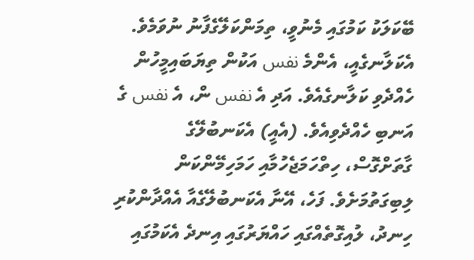ބޭކަލަކު ކަމުގައި މެނުވީ، ތިމަންކަލޭގެފާނު ނުވަމެވެ.
އެކަލާނގެއީ، އެންމެ نفس އަކުން ތިޔަބައިމީހުން ހެއްދެވި ކަލާނގެއެވެ. އަދި އެ نفس ން، އެ نفس ގެ އަނބި ހެއްދެވިއެވެ. (އެއީ) އެކަނބުލޭގެ ގާތަށްގޮސް، ހިތްހަމަޖެހުމާއި ހަމަހިމޭންކަން ލިބިގަތުމަށެވެ. ފަހެ، އޭނާ އެކަނބުލޭގެއާ އެއްދާންކުރި ހިނދު، ލުއިގޮތެއްގައި ހައްޔަރުގައި އިނދެ އެކަމުގައި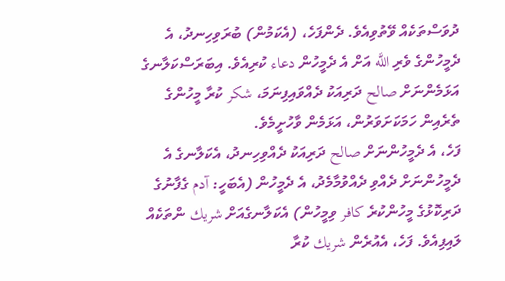ދުވަސްތަކެއް ވޭތުވިއެވެ. ދެންފަހެ، (އެކަމުން) ބުރަވިހިނދު، އެ ދެމީހުންގެ ވެރި اللَّه އަށް އެ ދެމީހުން دعاء ކުރިއެވެ. އިބަރަސްކަލާނގެ އަޅަމެންނަށް صالح ދަރިއަކު ދެއްވައިފިނަމަ، شكر ކުރާ މީހުންގެ ތެރެއިން ހަމަކަށަވަރުން، އަޅަމެން ވާހުށީމެވެ.
ފަހެ، އެ ދެމީހުންނަށް صالح ދަރިއަކު ދެއްވިހިނދު، އެކަލާނގެ އެ ދެމީހުންނަށް ދެއްވި ދެއްވުމާމެދު، އެ ދެމީހުން (އެބަހީ: آدم ގެފާނުގެ ދަރިކޮޅުގެ މީހުންކުރެ كافر ވިމީހުން) އެކަލާނގެއަށް شريك ންތަކެއް ލައިފިއެވެ. ފަހެ، އެއުރެން شريك ކުރާ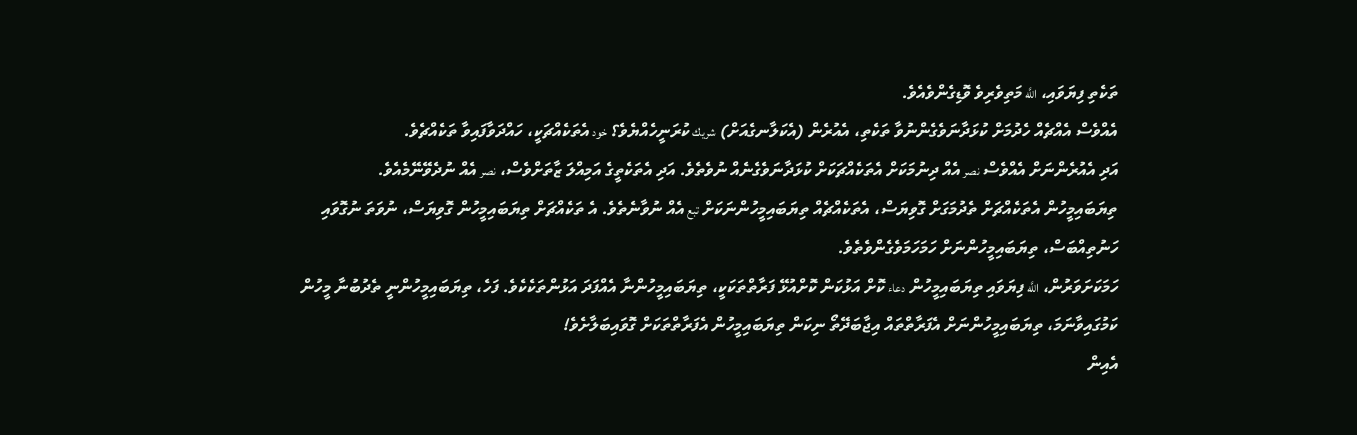ތަކެތި ފިޔަވައި، اللَّه މަތިވެރިވެ ވޮޑިގެންވެއެވެ.
އެއްވެސް އެއްޗެއް ހެދުމަށް ކުޅަދާނަވެގެންނުވާ ތަކެތި، އެއުރެން (އެކަލާނގެއަށް) شريك ކުރަނީހެއްޔެވެ؟ خود އެތަކެއްޗަކީ، ހައްދަވާފައިވާ ތަކެއްޗެވެ.
އަދި އެއުރެންނަށް އެއްވެސް نصر އެއް ދިނުމަކަށް އެތަކެއްޗަކަށް ކުޅަދާނަވެގެނެއް ނުވެތެވެ. އަދި އެތަކެތީގެ އަމިއްލަ ޒާތަށްވެސް، نصر އެއް ނުދެވޭނޭމެއެވެ.
ތިޔަބައިމީހުން އެތަކެއްޗަށް ތެދުމަގަށް ގޮވިޔަސް، އެތަކެއްޗެއް ތިޔަބައިމީހުންނަކަށް تبع އެއް ނުވާނެތެވެ. އެ ތަކެއްޗަށް ތިޔަބައިމީހުން ގޮވިޔަސް، ނުވަތަ ނުގޮވައި ހަނުތިއްބަސް، ތިޔަބައިމީހުންނަށް ހަމަހަމަވެގެންވެތެވެ.
ހަމަކަށަވަރުން، اللَّه ފިޔަވައި ތިޔަބައިމީހުން دعاء ކޮށް އަޅުކަން ކޮށްއުޅޭ ފަރާތްތަކަކީ، ތިޔަބައިމީހުންނާ އެއްފަދަ އަޅުންތަކެކެވެ. ފަހެ، ތިޔަބައިމީހުންނީ ތެދުބުނާ މީހުން ކަމުގައިވާނަމަ، ތިޔަބައިމީހުންނަށް އެފަރާތްތައް އިޖާބަދޭތޯ ނިކަން ތިޔަބައިމީހުން އެފަރާތްތަކަށް ގޮވައިބަލާށެވެ!
އެއިން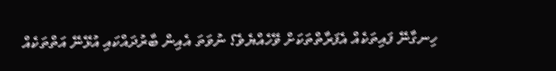ހިނގާނޭ ފައިތަކެއް އެފަރާތްތަކަށް ވޭހެއްޔެވެ؟ ނުވަތަ އެއިން ބާރުދައްކައި އުޅޭނޭ އަތްތަކެއް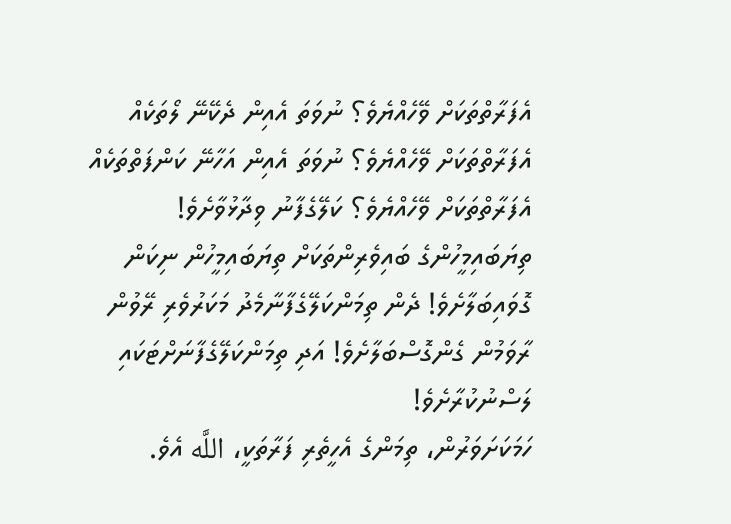އެފަރާތްތަކަށް ވޭހެއްޔެވެ؟ ނުވަތަ އެއިން ދެކޭނޭ ލޯތަކެއް އެފަރާތްތަކަށް ވޭހެއްޔެވެ؟ ނުވަތަ އެއިން އަހާނޭ ކަންފަތްތަކެއް އެފަރާތްތަކަށް ވޭހެއްޔެވެ؟ ކަލޭގެފާނު ވިދާޅުވާށެވެ! ތިޔަބައިމީހުންގެ ބައިވެރިންތަކަށް ތިޔަބައިމީހުން ނިކަން ގޮވައިބަލާށެވެ! ދެން ތިމަންކަލޭގެފާނާމެދު މަކަރުވެރި ރޭވުން ރާވަމުން ގެންގޮސްބަލާށެވެ! އަދި ތިމަންކަލޭގެފާނަށްޓަކައި ލަސްނުކުރާށެވެ!
ހަމަކަށަވަރުން، ތިމަންގެ އެހީތެރި ފަރާތަކީ، اللَّه އެވެ.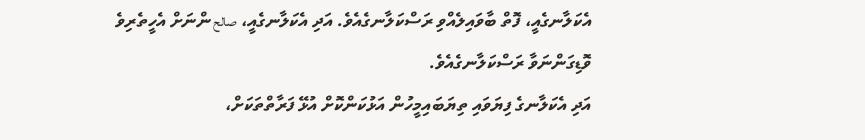އެކަލާނގެއީ، ފޮތް ބާވައިލެއްވި ރަސްކަލާނގެއެވެ. އަދި އެކަލާނގެއީ، صالح ންނަށް އެހީތެރިވެ ވޮޑިގަންނަވާ ރަސްކަލާނގެއެވެ.
އަދި އެކަލާނގެ ފިޔަވައި ތިޔަބައިމީހުން އަޅުކަންކޮށް އުޅޭ ފަރާތްތަކަށް،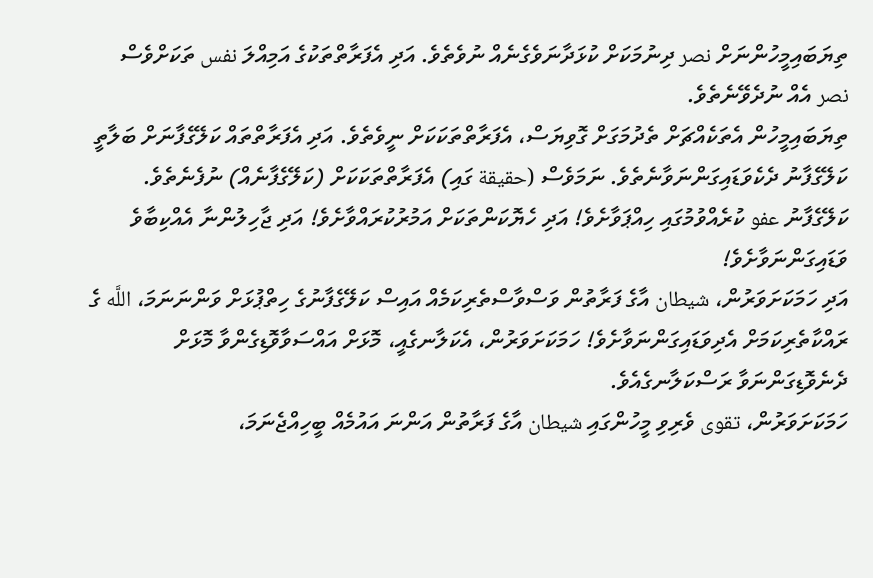ތިޔަބައިމީހުންނަށް نصر ދިނުމަކަށް ކުޅަދާނަވެގެނެއް ނުވެތެވެ. އަދި އެފަރާތްތަކުގެ އަމިއްލަ نفس ތަކަށްވެސް نصر އެއް ނުދެވޭނެތެވެ.
ތިޔަބައިމީހުން އެތަކެއްޗަށް ތެދުމަގަށް ގޮވިޔަސް، އެފަރާތްތަކަކަށް ނީވެތެވެ. އަދި އެފަރާތްތައް ކަލޭގެފާނަށް ބަލާތީ ކަލޭގެފާނު ދެކެވަޑައިގަންނަވާނެތެވެ. ނަމަވެސް (حقيقة ގައި) އެފަރާތްތަކަކަށް (ކަލޭގެފާނެއް) ނުފެނެތެވެ.
ކަލޭގެފާނު عفو ކުރެއްވުމުގައި ހިއްޕަވާށެވެ! އަދި ހެޔޮކަންތަކަށް އަމުރުކުރައްވާށެވެ! އަދި ޖާހިލުންނާ އެއްކިބާވެ ވަޑައިގަންނަވާށެވެ!
އަދި ހަމަކަށަވަރުން، شيطان އާގެ ފަރާތުން ވަސްވާސްތެރިކަމެއް އައިސް ކަލޭގެފާނުގެ ހިތްޕުޅަށް ވަންނަނަމަ، اللَّه ގެ ރައްކާތެރިކަމަށް އެދިވަޑައިގަންނަވާށެވެ! ހަމަކަށަވަރުން، އެކަލާނގެއީ، މޮޅަށް އައްސަވާވޮޑިގެންވާ މޮޅަށް ދެނެވޮޑިގަންނަވާ ރަސްކަލާނގެއެވެ.
ހަމަކަށަވަރުން، تقوى ވެރިވި މީހުންގައި شيطان އާގެ ފަރާތުން އަންނަ އައުމެއް ބީހިއްޖެނަމަ،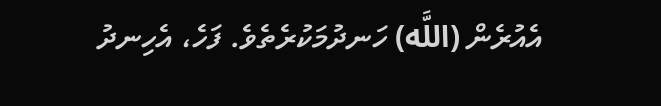އެއުރެން (اللَّه) ހަނދުމަކުރެތެވެ. ފަހެ، އެހިނދު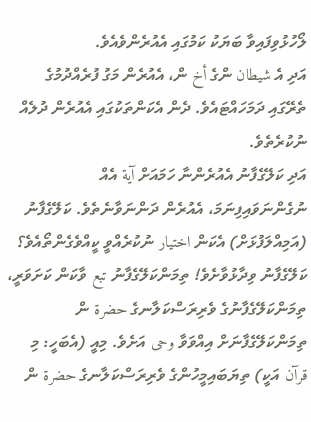ލޯހުޅުވިފައިވާ ބަޔަކު ކަމުގައި އެއުރެންވެއެވެ.
އަދި އެ شيطان ންގެ أخ ން، އެއުރެން މަގު ފުރެއްދުމުގެ ތެރޭގައި ދަމަހައްޓައެވެ. ދެން އެކަންތަކުގައި އެއުރެން ދުލެއް ނުކުރެތެވެ.
އަދި ކަލޭގެފާނު އެއުރެންނާ ހަމައަށް آية އެއް ނުގެންނަވައިފިނަމަ، އެއުރެން ދަންނަވާނެތެވެ. ކަލޭގެފާނު (އަމިއްލަފުޅަށް) އެކަން اختيار ނުކުރެއްވީ ކީއްވެގެންތޯއެވެ؟ ކަލޭގެފާނު ވިދާޅުވާށެވެ! ތިމަންކަލޭގެފާނު تبع ވާކަން ކަށަވަރީ، ތިމަންކަލޭގެފާނުގެ ވެރިރަސްކަލާނގެ حضرة ން ތިމަންކަލޭގެފާނަށް އިއްވަވާ وحى އަށެވެ. މިއީ (އެބަހީ: މި قرآن އަކީ) ތިޔަބައިމީހުންގެ ވެރިރަސްކަލާނގެ حضرة ން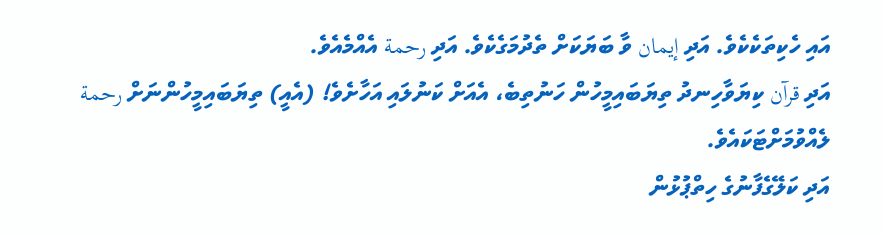އައި ހެކިތަކެކެވެ. އަދި إيمان ވާ ބަޔަކަށް ތެދުމަގެކެވެ. އަދި رحمة އެއްމެއެވެ.
އަދި قرآن ކިޔަވާހިނދު ތިޔަބައިމީހުން ހަނުތިބެ، އެއަށް ކަނުލައި އަހާށެވެ! (އެއީ) ތިޔަބައިމީހުންނަށް رحمة ލެއްވުމަށްޓަކައެވެ.
އަދި ކަލޭގެފާނުގެ ހިތްޕުޅުން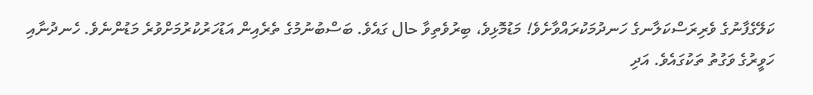ކަލޭގެފާނުގެ ވެރިރަސްކަލާނގެ ހަނދުމަކުރައްވާށެވެ! މަޑުމޮޅިވެ، ބިރުވެތިވާ حال ގައެވެ. ބަސްބުނުމުގެ ތެރެއިން އަޑުހަރުކުރުމަށްވުރެ މަޑުންނެވެ. ހެނދުނާއި ހަވީރުގެ ވަގުތު ތަކުގައެވެ. އަދި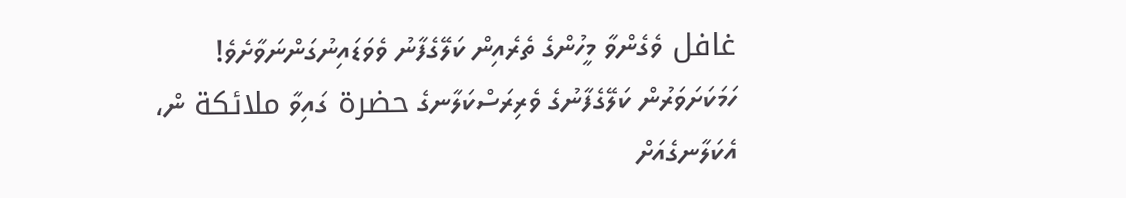غافل ވެގެންވާ މީހުންގެ ތެރެއިން ކަލޭގެފާނު ވެވަޑައިނުގަންނަވާށެވެ!
ހަމަކަށަވަރުން ކަލޭގެފާނުގެ ވެރިރަސްކަލާނގެ حضرة ގައިވާ ملائكة ން، އެކަލާނގެއަށް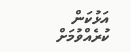އަޅުކަން ކުރެއްވުމަށް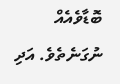ބޮޑާވެއެއް ނުގަނެތެވެ. އަދި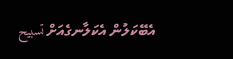އެބޭކަލުން އެކަލާނގެއަށް تسبيح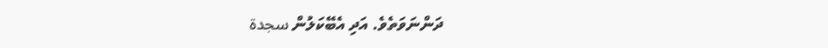ދަންނަވަތެވެ. އަދި އެބޭކަލުން سجدة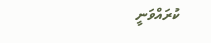ކުރައްވަނީ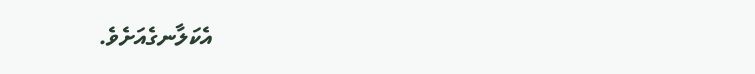އެކަލާނގެއަށެވެ.